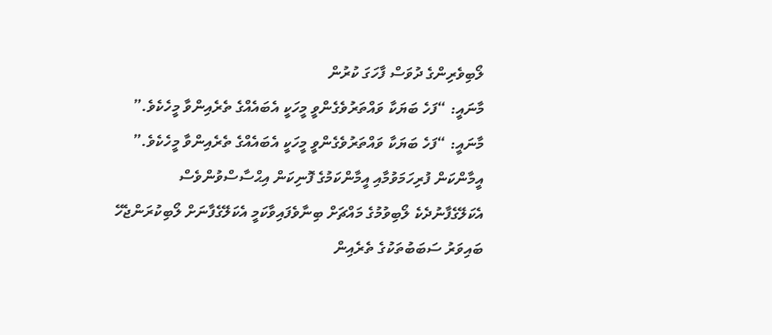ލޯބިވެރިންގެ ދުވަސް ފާހަގަ ކުރުން
މާނައީ: “ފަހެ ބަޔަކާ ވައްތަރުވެގެންވީ މީހަކީ އެބައެއްގެ ތެރެއިންވާ މީހެކެވެ.”
މާނައީ: “ފަހެ ބަޔަކާ ވައްތަރުވެގެންވީ މީހަކީ އެބައެއްގެ ތެރެއިންވާ މީހެކެވެ.”
އީމާންކަން ފުރިހަމަވުމާއި އީމާންކަމުގެ ފޮނިކަން އިޙްސާސްވުންވެސް އެކަލޭގެފާނުދެކެ ލޯބިވުމުގެ މައްޗަށް ބިނާވެފައިވާކަމީ އެކަލޭގެފާނަށް ލޯބިކުރަންޖެހޭ ބައިވަރު ސަބަބުތަކުގެ ތެރެއިން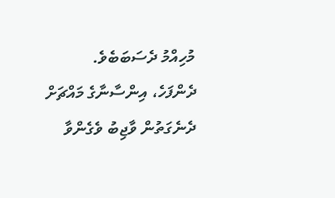މުހިއްމު ދެސަބަބެވެ.
ދެންފަހެ، އިންސާނާގެ މައްޗަށް ދެނެގަތުން ވާޖިބު ވެގެންވާ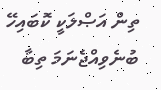ތިން އަޞްލަކީ ކޮބައިހޭ ބުނެވިއްޖެނަމަ ތިބާ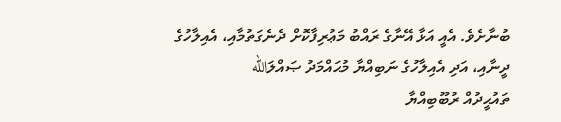ބުނާށެވެ. އެއީ އަޅާ އޭނާގެ ރައްބު މަޢުރިފާކޮށް ދެނެގަތުމާއި، އެއިލާހުގެ ދީނާއި، އަދި އެއިލާހުގެ ނަބިއްޔާ މުޙައްމަދު ޞައްލަالله
ތައުޙީދުއް ރުބޫބިއްޔާ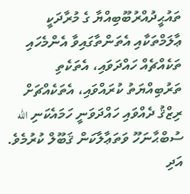ތައުޙީދުއްރުބޫބިއްޔާ ގެ މުރާދަކީ ޢާލަމްތަކާއި އެތަންތާގައިވާ އެންމެހައި ތަކެއްޗެއް ހައްދަވައި، އެތަކެތި ތަރުބިއްޔަތު ކުރައްވައި، އެތަކެއްޗަށް ރިޒްޤު ދެއްވައި ހައްދަވަނީ ހަމައެކަނި الله ސުބްޙާނަހޫ ވަތަޢާލާކަން ޤަބޫލް ކުރުމެވެ. އަދި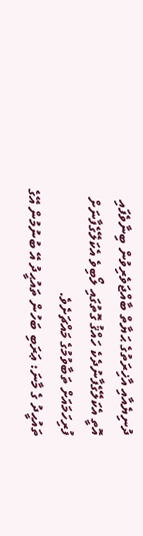ދުނިޔެއާއި އާޚިރަތުގެ ޙަޔާތް ބާއްޖަވެރިވުން ބިނާވެފައި އޮތީ އެކަލޭގެފާނުދެކެ ހައްޤު ގޮތުގައި ލޯބިވެ އެކަލޭގެފާނަށް ފުރިހަމައަށް ތަބާވުމުގެ މައްޗަށެވެ.
ތައުޙީދު ގެ މާނަ: ޢަރަބި ބަހުން ތައުޙީދު އޭ ބުނުމުން އޭގެ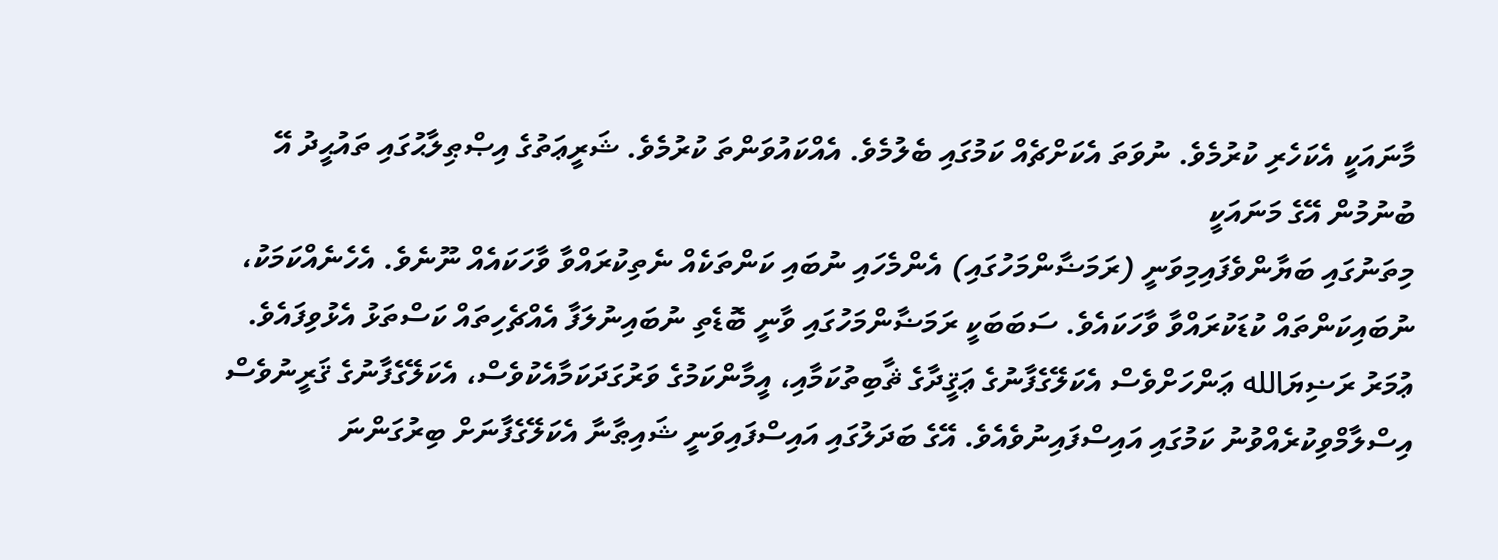މާނައަކީ އެކަހެރި ކުރުމެވެ. ނުވަތަ އެކަށްޗެއް ކަމުގައި ބެލުމެވެ. އެއްކައުވަންތަ ކުރުމެވެ. ޝަރީޢަތުގެ އިޞްޠިލާޙުގައި ތައުޙީދު އޭ ބުނުމުން އޭގެ މަނައަކީ
މިތަނުގައި ބަޔާންވެފައިމިވަނީ (ރަމަޟާންމަހުގައި) އެންމެހައި ނުބައި ކަންތަކެއް ނެތިކުރައްވާ ވާހަކައެއް ނޫނެވެ. އެހެނެއްކަމަކު، ނުބައިކަންތައް ކުޑަކުރައްވާ ވާހަކައެވެ. ސަބަބަކީ ރަމަޟާންމަހުގައި ވާނީ ބޮޑެތި ނުބައިނުލަފާ އެއްޗެހިތައް ކަސްތަޅު އެޅުވިފައެވެ.
ޢުމަރު ރަޟިޔަالله ޢަންހަށްވެސް އެކަލޭގެފާނުގެ ޢަޤީދާގެ ޘާބިތުކަމާއި، އީމާންކަމުގެ ވަރުގަދަކަމާއެކުވެސް، އެކަލޭގެފާނުގެ ޤަރީނުވެސް އިސްލާމްވިކުރެއްވުނު ކަމުގައި އައިސްފައިނުވެއެވެ. އޭގެ ބަދަލުގައި އައިސްފައިވަނީ ޝައިޠާނާ އެކަލޭގެފާނަށް ބިރުގަންނަ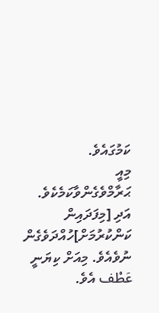ކަމުގައެވެ.
މިއީ ޙަރާމްވެގެންވާކަމެކެވެ. އަދި [މިފަދައިން ކަންކުރުމަށް]ހުއްދަވެގެން ނުވެއެވެ. މިއަށް ކިޔަނީ عَطْف އެވެ.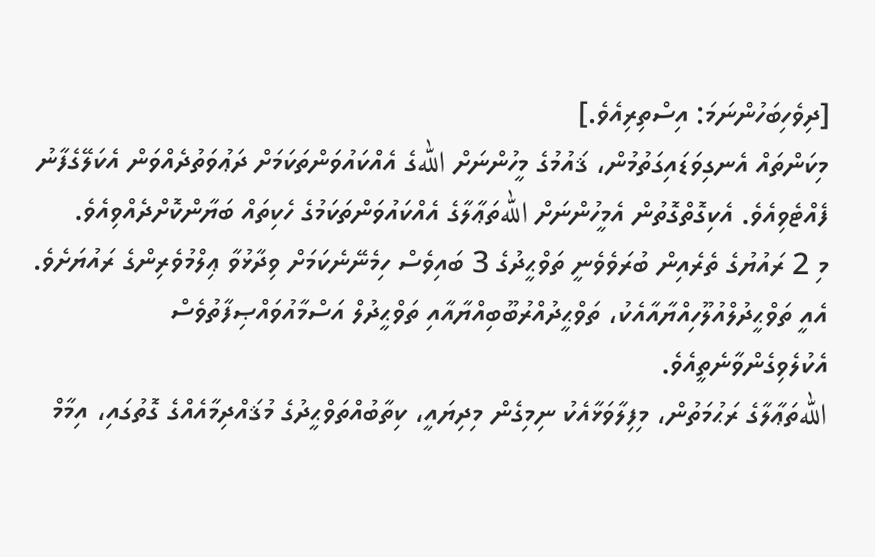[ދިވެހިބަހުންނަމަ: އިސްތިރިއެވެ.]
މިކަންތައް އެނގިވަޑައިގަތުމުން، ޤައުމުގެ މީހުންނަށް اللهގެ އެއްކައުވަންތަކަމަށް ދަޢުވަތުދެއްވަން އެކަލޭގެފާނު ފެއްޓެވިއެވެ. އެކިގޮތްގޮތުން އެމީހުންނަށް اللهތަޢާލާގެ އެއްކައުވަންތަކަމުގެ ހެކިތައް ބަޔާންކޮށްދެއްވިއެވެ.
މި 2 ރައުޔުގެ ތެރެއިން ބުރަވެވެނީ ތަވްޙީދުގެ 3 ބައިވެސް ހިމެނޭނެކަމަށް ވިދާޅުވާ ޢިލްމުވެރިންގެ ރައުޔަށެވެ. އެއީ ތަވްޙީދުލްއުލޫހިއްޔާއާއެކު، ތަވްޙީދުއްރުބޫބިއްޔާއާއި ތަވްޙީދުލް އަސްމާއުވައްޞިފާތުވެސް އެކުލެވިގެންވާނެތީއެވެ.
اللهތަޢާލާގެ ރަޙުމަތުން، މިފިލާވަޅާއެކު ނިމިގެން މިދިޔައީ، ކިތާބުއްތަވްޙީދުގެ މުޤައްދިމާއެއްގެ ގޮތުގައި، އިމާމް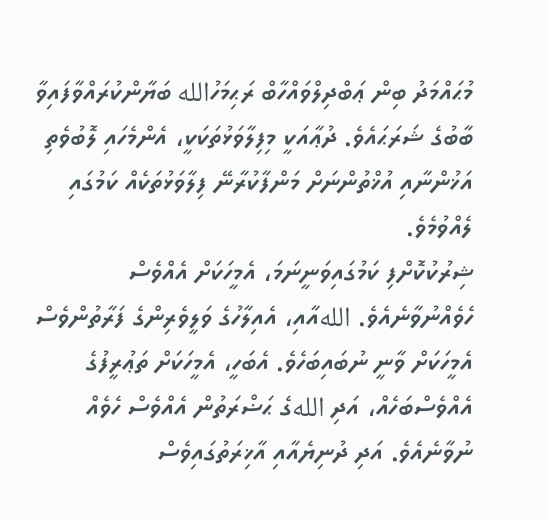މުޙައްމަދު ބިން ޢަބްދިލްވައްހާބް ރަޙިމަހުالله ބަޔާންކުރައްވާފައިވާ ބާބުގެ ޝަރަޙައެވެ. ދުޢާއަކީ މިފިލާވަޅުތަކަކީ، އެންމެހައި ލޮބުވެތި އަޚުންނާއި އުޚްތުންނަށް މަންފާކުރާނޭ ފިލާވަޅުތަކެއް ކަމުގައި ލެއްވުމެވެ.
ޝިރުކުކޮށްފި ކަމުގައިވަނީނަމަ، އެމީހަކަށް އެއްވެސް ހެވެއްނުވާނެއެވެ. اللهއާއި، އެއިލާހުގެ ވަލީވެރިންގެ ފަރާތުންވެސް އެމީހަކަށް ވާނީ ނުބައިބަހެވެ. އެބަހީ، އެމީހަކަށް ތަޢުރީފުގެ އެއްވެސްބަހެއް، އަދި اللهގެ ޙަޟްރަތުން އެއްވެސް ހެވެއް ނުވާނެއެވެ. އަދި ދުނިޔެއާއި އާޚިރަތުގައިވެސް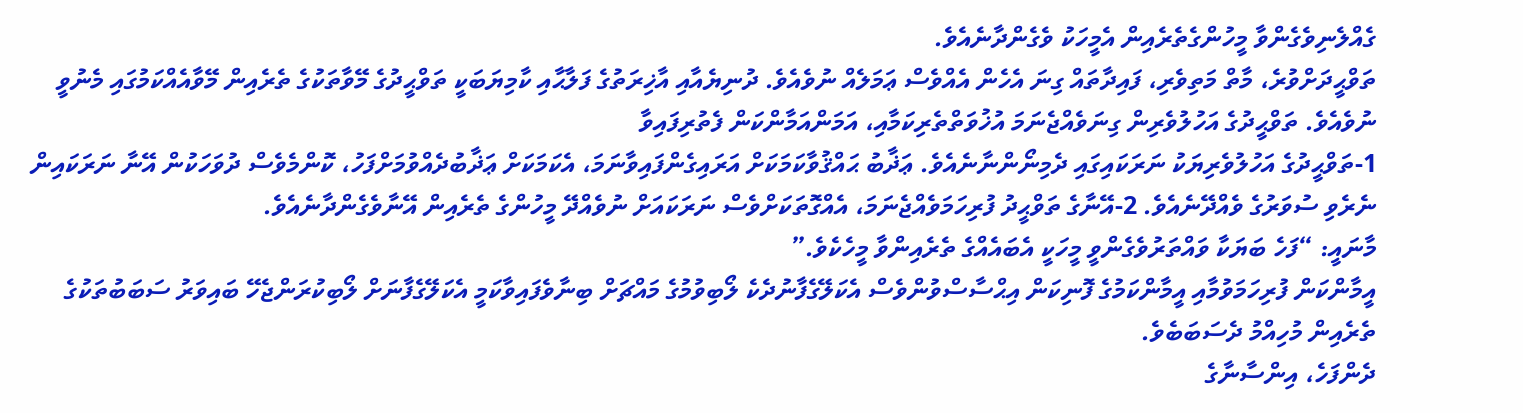ގެއްލެނިވެގެންވާ މީހުންގެތެރެއިން އެމީހަކު ވެގެންދާނެއެވެ.
ތަވްޙީދަށްވުރެ، މާތް މަތިވެރި، ފައިދާތައް ގިނަ އެހެން އެއްވެސް ޢަމަލެއް ނުވެއެވެ. ދުނިޔެއާއި އާޚިރަތުގެ ފަލާޙާއި ކާމިޔަބަކީ ތަވްޙީދުގެ މޭވާތަކުގެ ތެރެއިން މޭވާއެއްކަމުގައި މެނުވީ ނުވެއެވެ. ތަވްޙީދުގެ އަހުލުވެރިން ގިނަވެއްޖެނަމަ އުޚުވަތްތެރިކަމާއި، އަމަންއަމާންކަން ފެތުރިފައިވާ
1-ތަވްޙީދުގެ އަހުލުވެރިޔަކު ނަރަކައިގައި ދެމިނޯންނާނެއެވެ. ޢަޛާބު ޙައްޤުވާކަމަކަށް އަރައިގެންފައިވާނަމަ، އެކަމަކަށް ޢަޛާބުދެއްވުމަށްފަހު، ކޮންމެވެސް ދުވަހަކުން އޭނާ ނަރަކައިން ނެރެވި ސުވަރުގެ ވެއްދޭނެއެވެ. 2-އޭނާގެ ތަވްޙީދު ފުރިހަމަވެއްޖެނަމަ، އެއްގޮތަކަށްވެސް ނަރަކައަށް ނުވެއްދޭ މީހުންގެ ތެރެއިން އޭނާވެގެންދާނެއެވެ.
މާނައީ: “ފަހެ ބަޔަކާ ވައްތަރުވެގެންވީ މީހަކީ އެބައެއްގެ ތެރެއިންވާ މީހެކެވެ.”
އީމާންކަން ފުރިހަމަވުމާއި އީމާންކަމުގެ ފޮނިކަން އިޙްސާސްވުންވެސް އެކަލޭގެފާނުދެކެ ލޯބިވުމުގެ މައްޗަށް ބިނާވެފައިވާކަމީ އެކަލޭގެފާނަށް ލޯބިކުރަންޖެހޭ ބައިވަރު ސަބަބުތަކުގެ ތެރެއިން މުހިއްމު ދެސަބަބެވެ.
ދެންފަހެ، އިންސާނާގެ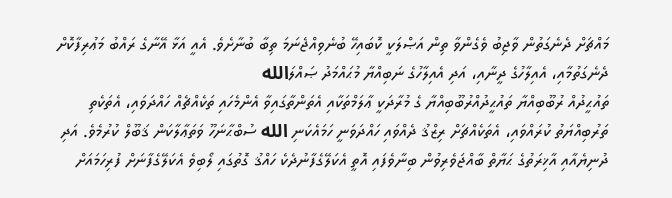މައްޗަށް ދެނެގަތުން ވާޖިބު ވެގެންވާ ތިން އަޞްލަކީ ކޮބައިހޭ ބުނެވިއްޖެނަމަ ތިބާ ބުނާށެވެ. އެއީ އަޅާ އޭނާގެ ރައްބު މަޢުރިފާކޮށް ދެނެގަތުމާއި، އެއިލާހުގެ ދީނާއި، އަދި އެއިލާހުގެ ނަބިއްޔާ މުޙައްމަދު ޞައްލަالله
ތައުޙީދުއް ރުބޫބިއްޔާ ތައުޙީދުއްރުބޫބިއްޔާ ގެ މުރާދަކީ ޢާލަމްތަކާއި އެތަންތާގައިވާ އެންމެހައި ތަކެއްޗެއް ހައްދަވައި، އެތަކެތި ތަރުބިއްޔަތު ކުރައްވައި، އެތަކެއްޗަށް ރިޒްޤު ދެއްވައި ހައްދަވަނީ ހަމައެކަނި الله ސުބްޙާނަހޫ ވަތަޢާލާކަން ޤަބޫލް ކުރުމެވެ. އަދި
ދުނިޔެއާއި އާޚިރަތުގެ ޙަޔާތް ބާއްޖަވެރިވުން ބިނާވެފައި އޮތީ އެކަލޭގެފާނުދެކެ ހައްޤު ގޮތުގައި ލޯބިވެ އެކަލޭގެފާނަށް ފުރިހަމައަށް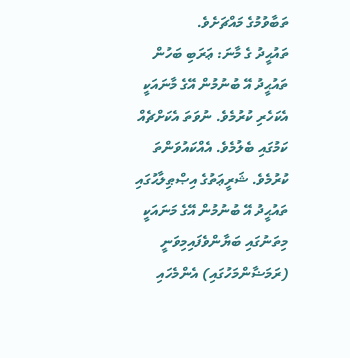ތަބާވުމުގެ މައްޗަށެވެ.
ތައުޙީދު ގެ މާނަ: ޢަރަބި ބަހުން ތައުޙީދު އޭ ބުނުމުން އޭގެ މާނައަކީ އެކަހެރި ކުރުމެވެ. ނުވަތަ އެކަށްޗެއް ކަމުގައި ބެލުމެވެ. އެއްކައުވަންތަ ކުރުމެވެ. ޝަރީޢަތުގެ އިޞްޠިލާޙުގައި ތައުޙީދު އޭ ބުނުމުން އޭގެ މަނައަކީ
މިތަނުގައި ބަޔާންވެފައިމިވަނީ (ރަމަޟާންމަހުގައި) އެންމެހައި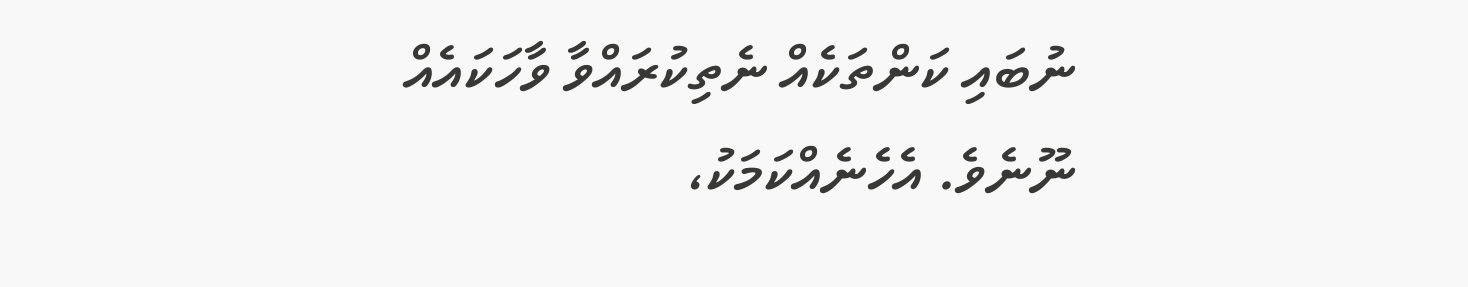ނުބައި ކަންތަކެއް ނެތިކުރައްވާ ވާހަކައެއް ނޫނެވެ. އެހެނެއްކަމަކު،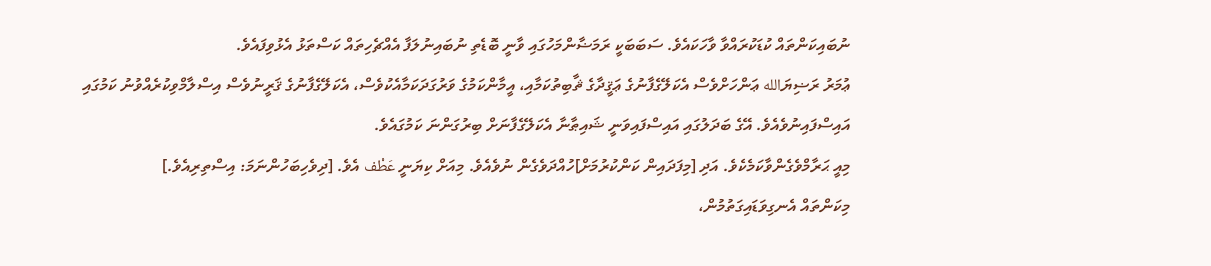ނުބައިކަންތައް ކުޑަކުރައްވާ ވާހަކައެވެ. ސަބަބަކީ ރަމަޟާންމަހުގައި ވާނީ ބޮޑެތި ނުބައިނުލަފާ އެއްޗެހިތައް ކަސްތަޅު އެޅުވިފައެވެ.
ޢުމަރު ރަޟިޔަالله ޢަންހަށްވެސް އެކަލޭގެފާނުގެ ޢަޤީދާގެ ޘާބިތުކަމާއި، އީމާންކަމުގެ ވަރުގަދަކަމާއެކުވެސް، އެކަލޭގެފާނުގެ ޤަރީނުވެސް އިސްލާމްވިކުރެއްވުނު ކަމުގައި އައިސްފައިނުވެއެވެ. އޭގެ ބަދަލުގައި އައިސްފައިވަނީ ޝައިޠާނާ އެކަލޭގެފާނަށް ބިރުގަންނަ ކަމުގައެވެ.
މިއީ ޙަރާމްވެގެންވާކަމެކެވެ. އަދި [މިފަދައިން ކަންކުރުމަށް]ހުއްދަވެގެން ނުވެއެވެ. މިއަށް ކިޔަނީ عَطْف އެވެ. [ދިވެހިބަހުންނަމަ: އިސްތިރިއެވެ.]
މިކަންތައް އެނގިވަޑައިގަތުމުން،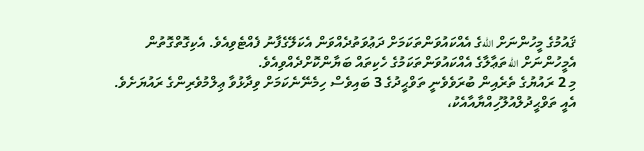ޤައުމުގެ މީހުންނަށް اللهގެ އެއްކައުވަންތަކަމަށް ދަޢުވަތުދެއްވަން އެކަލޭގެފާނު ފެއްޓެވިއެވެ. އެކިގޮތްގޮތުން އެމީހުންނަށް اللهތަޢާލާގެ އެއްކައުވަންތަކަމުގެ ހެކިތައް ބަޔާންކޮށްދެއްވިއެވެ.
މި 2 ރައުޔުގެ ތެރެއިން ބުރަވެވެނީ ތަވްޙީދުގެ 3 ބައިވެސް ހިމެނޭނެކަމަށް ވިދާޅުވާ ޢިލްމުވެރިންގެ ރައުޔަށެވެ. އެއީ ތަވްޙީދުލްއުލޫހިއްޔާއާއެކު،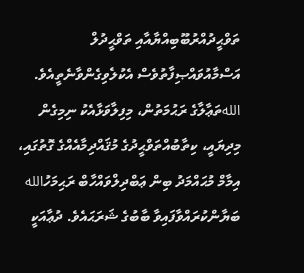ތަވްޙީދުއްރުބޫބިއްޔާއާއި ތަވްޙީދުލް އަސްމާއުވައްޞިފާތުވެސް އެކުލެވިގެންވާނެތީއެވެ.
اللهތަޢާލާގެ ރަޙުމަތުން، މިފިލާވަޅާއެކު ނިމިގެން މިދިޔައީ، ކިތާބުއްތަވްޙީދުގެ މުޤައްދިމާއެއްގެ ގޮތުގައި، އިމާމް މުޙައްމަދު ބިން ޢަބްދިލްވައްހާބް ރަޙިމަހުالله ބަޔާންކުރައްވާފައިވާ ބާބުގެ ޝަރަޙައެވެ. ދުޢާއަކީ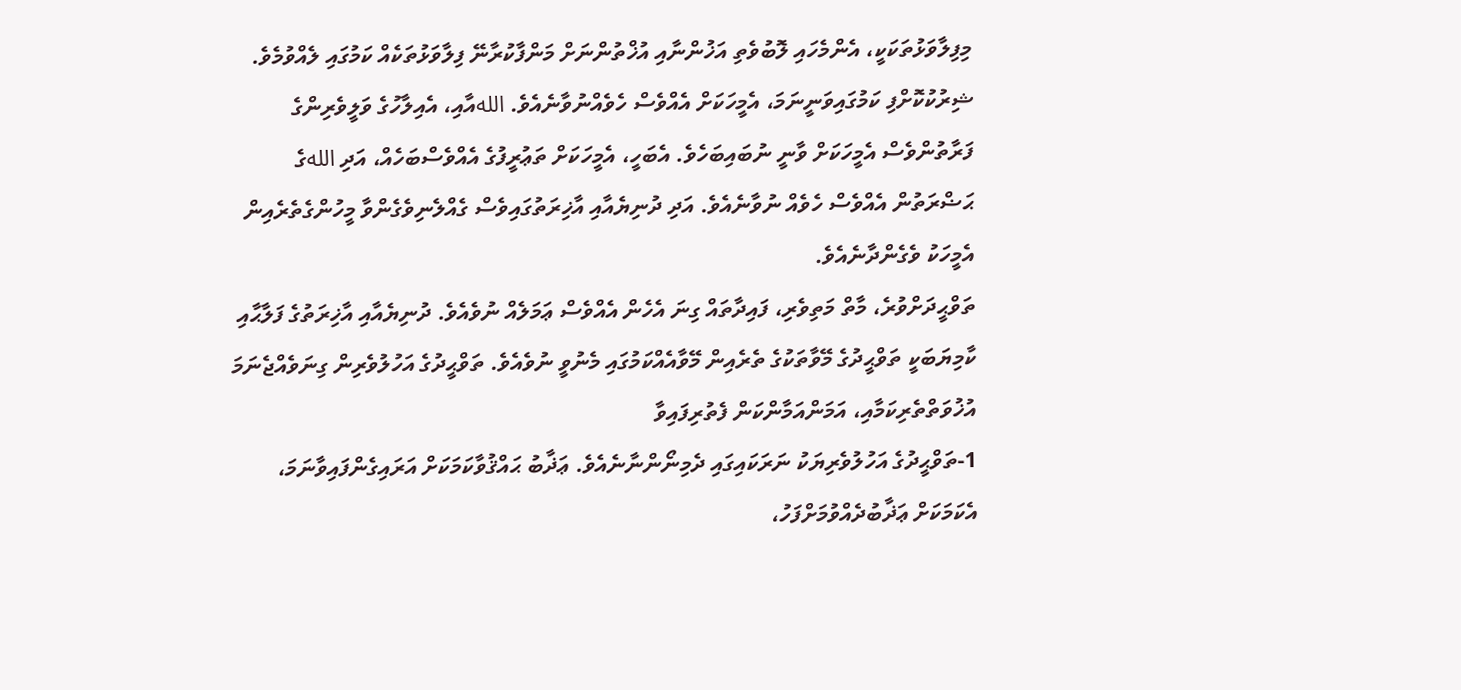މިފިލާވަޅުތަކަކީ، އެންމެހައި ލޮބުވެތި އަޚުންނާއި އުޚްތުންނަށް މަންފާކުރާނޭ ފިލާވަޅުތަކެއް ކަމުގައި ލެއްވުމެވެ.
ޝިރުކުކޮށްފި ކަމުގައިވަނީނަމަ، އެމީހަކަށް އެއްވެސް ހެވެއްނުވާނެއެވެ. اللهއާއި، އެއިލާހުގެ ވަލީވެރިންގެ ފަރާތުންވެސް އެމީހަކަށް ވާނީ ނުބައިބަހެވެ. އެބަހީ، އެމީހަކަށް ތަޢުރީފުގެ އެއްވެސްބަހެއް، އަދި اللهގެ ޙަޟްރަތުން އެއްވެސް ހެވެއް ނުވާނެއެވެ. އަދި ދުނިޔެއާއި އާޚިރަތުގައިވެސް ގެއްލެނިވެގެންވާ މީހުންގެތެރެއިން އެމީހަކު ވެގެންދާނެއެވެ.
ތަވްޙީދަށްވުރެ، މާތް މަތިވެރި، ފައިދާތައް ގިނަ އެހެން އެއްވެސް ޢަމަލެއް ނުވެއެވެ. ދުނިޔެއާއި އާޚިރަތުގެ ފަލާޙާއި ކާމިޔަބަކީ ތަވްޙީދުގެ މޭވާތަކުގެ ތެރެއިން މޭވާއެއްކަމުގައި މެނުވީ ނުވެއެވެ. ތަވްޙީދުގެ އަހުލުވެރިން ގިނަވެއްޖެނަމަ އުޚުވަތްތެރިކަމާއި، އަމަންއަމާންކަން ފެތުރިފައިވާ
1-ތަވްޙީދުގެ އަހުލުވެރިޔަކު ނަރަކައިގައި ދެމިނޯންނާނެއެވެ. ޢަޛާބު ޙައްޤުވާކަމަކަށް އަރައިގެންފައިވާނަމަ، އެކަމަކަށް ޢަޛާބުދެއްވުމަށްފަހު،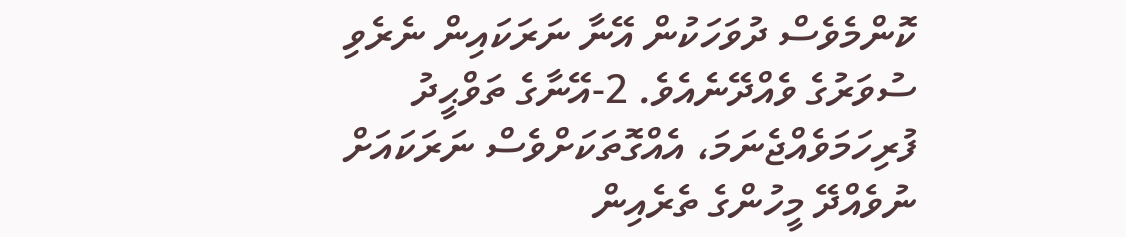ކޮންމެވެސް ދުވަހަކުން އޭނާ ނަރަކައިން ނެރެވި ސުވަރުގެ ވެއްދޭނެއެވެ. 2-އޭނާގެ ތަވްޙީދު ފުރިހަމަވެއްޖެނަމަ، އެއްގޮތަކަށްވެސް ނަރަކައަށް ނުވެއްދޭ މީހުންގެ ތެރެއިން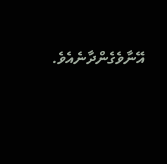އޭނާވެގެންދާނެއެވެ.